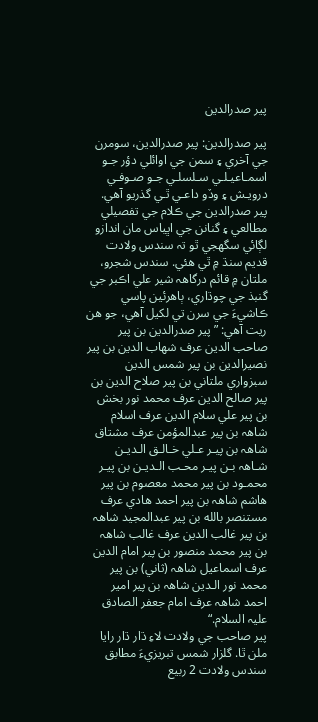پير صدرالدين

پير صدرالدين: پير صدرالدين، سومرن جي آخري ۽ سمن جي اوائلي دؤر جـو اسمـاعيـلـي سـلسلـي جـو صـوفـي درويـش ۽ وڏو داعـي ٿـي گذريو آهي. پير صدرالدين جي ڪلام جي تفصيلي مطالعي ۽ گنانن جي اڀياس مان اندازو لڳائي سگهجي ٿو تہ سندس ولادت قديم سنڌ ۾ ٿي هئي. سندس شجرو، ملتان ۾ قائم درگاھہ شير علي اڪبر جي گنبذ جي چوڌاري، ٻاهرئين پاسي ڪاشيءَ جي سرن تي لکيل آهي، جو هن ريت آهي: ”پير صدرالدين بن پير صاحب الدين عرف شھاب الدين بن پير نصيرالدين بن پير شمس الدين سبزواري ملتاني بن پير صلاح الدين بن پير صالح الدين عرف محمد نور بخش بن پير علي سلام الدين عرف اسلام شاھہ بن پير عبدالمؤمن عرف مشتاق شاھہ بن پيـر عـلي خـالـق الـديـن شـاھہ بـن پيـر محـب الـديـن بن پيـر محمـود بن پير محمد معصوم بن پير هاشم شاھہ بن پير احمد هادي عرف مستنصر بالله بن پير عبدالمجيد شاھہ بن پير غالب الدين عرف غالب شاھہ بن پير محمد منصور بن پير امام الدين عرف اسماعيل شاھہ (ثاني) بن پير محمد نور الـدين شاھہ بن پير امير احمد شاھہ عرف امام جعفر الصادق عليہ السلام.“
پير صاحب جي ولادت لاءِ ڌار ڌار رايا ملن ٿا. گلزار شمس تبريزيءَ مطابق سندس ولادت 2 ربيع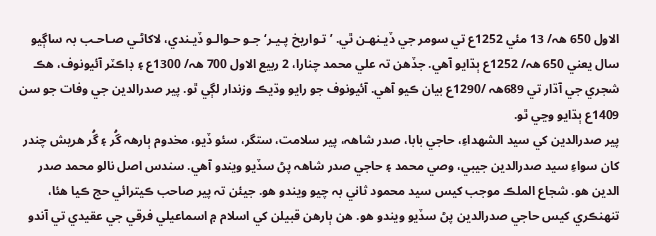الاول 650 ھہ/ 13 مئي 1252ع تي سومر جي ڏيـنهـن ٿي. ’تـواريخ پـيـر‘ جـو حـوالـو ڏيـندي، لاکاڻـي صـاحـب بہ ساڳيو سال يعني 650 ھہ/ 1252ع ٻڌايو آهي. جڏهن تہ علي محمد چنارا، 2 ربيع الاول 700 ھہ/ 1300ع ۽ ڊاڪٽر آئيونوف، هڪ شجري جي آڌار تي 689ھہ /1290ع بيان ڪيو آهي. آئيونوف جو رايو وڌيڪ وزندار لڳي ٿو. پير صدرالدين جي وفات جو سن 1409ع ٻڌايو وڃي ٿو.
پير صدرالدين کي سيد الشهداءِ، حاجي بابا، صدر شاھہ، پير سلامت، ستگر، سئو ڏيو، مخدوم ٻارھہ گُر ۽ گُر هريش چندر کان سواءِ سيد صدرالدين جيبي، وصي محمد ۽ حاجي صدر شاھہ پڻ سڏيو ويندو آهي. سندس اصل نالو محمد صدر الدين هو. شجاع الملڪ موجب کيس سيد محمود ثاني بہ چيو ويندو هو. جيئن تہ پير صاحب ڪيترائي حج ڪيا هئا، تنهنڪري کيس حاجي صدرالدين پڻ سڏيو ويندو هو. هن ٻارهن قبيلن کي اسلام ۾ اسماعيلي فرقي جي عقيدي تي آندو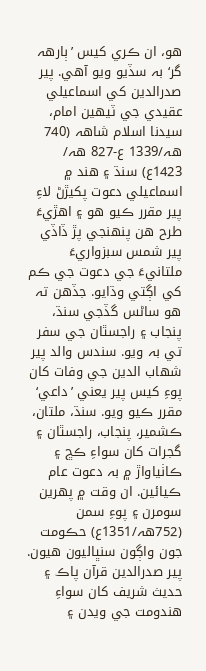هو، ان ڪري کيس ’ٻارھہ گر‘ بہ سڏيو ويو آهي. پير صدرالدين کي اسماعيلي عقيدي جي ٽيهين امام، سيدنا اسلام شاھہ (740 ھہ/1339 ع-827 ھہ/ 1423ع) سنڌ ۽ هند ۾ اسماعيلي دعوت پکيڙڻ لاءِ پير مقرر ڪيو هو ۽ اهڙيءَ طرح هن پنھنجي پڙ ڏاڏي پير شمس سبزواريءَ ملتانيءَ جي دعوت جي ڪم کي اڳتي وڌايو. جڏهن تہ هو ساڻس گڏجي سنڌ، پنجاب ۽ راجسٿان جي سفر تي بہ ويو. سندس والد پير شھاب الدين جي وفات کان پوءِ کيس پير يعني ’داعي‘ مقرر ڪيو ويو. سنڌ، ملتان، ڪشمير، پنجاب، راجسٿان ۽ گجرات کان سواءِ ڪڇ ۽ ڪاٺياواڙ ۾ بہ دعوت عام ڪيائين. ان وقت ۾ پهرين سومرن ۽ پوءِ سمن (752ھہ/1351ع) حڪومت جون واڳون سنڀاليون هيون.
پير صدرالدين قرآن پاڪ ۽ حديث شريف کان سواءِ هندومت جي ويدن ۽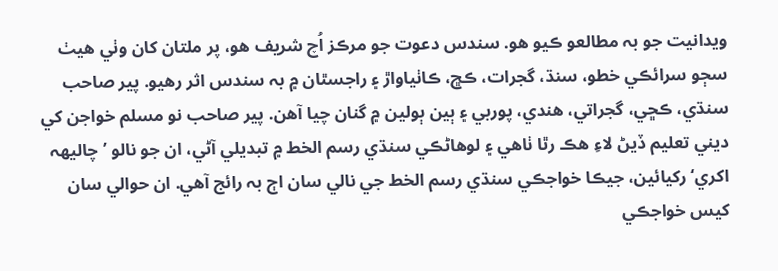ويدانيت جو بہ مطالعو ڪيو هو. سندس دعوت جو مرڪز اُچ شريف هو، پر ملتان کان وٺي هيٺ سڄو سرائڪي خطو، سنڌ، گجرات، ڪڇ، ڪاٺياواڙ ۽ راجسٿان ۾ بہ سندس اثر رهيو. پير صاحب سنڌي، ڪڇي، گجراتي، هندي، پوربي ۽ ٻين ٻولين ۾ گنان چيا آهن. پير صاحب نو مسلم خواجن کي ديني تعليم ڏيڻ لاءِ هڪ رٿا ٺاهي ۽ لوهاڻڪي سنڌي رسم الخط ۾ تبديلي آڻي، ان جو نالو ’چاليھہ اکري‘ رکيائين، جيڪا خواجڪي سنڌي رسم الخط جي نالي سان اڄ بہ رائج آهي. ان حوالي سان کيس خواجڪي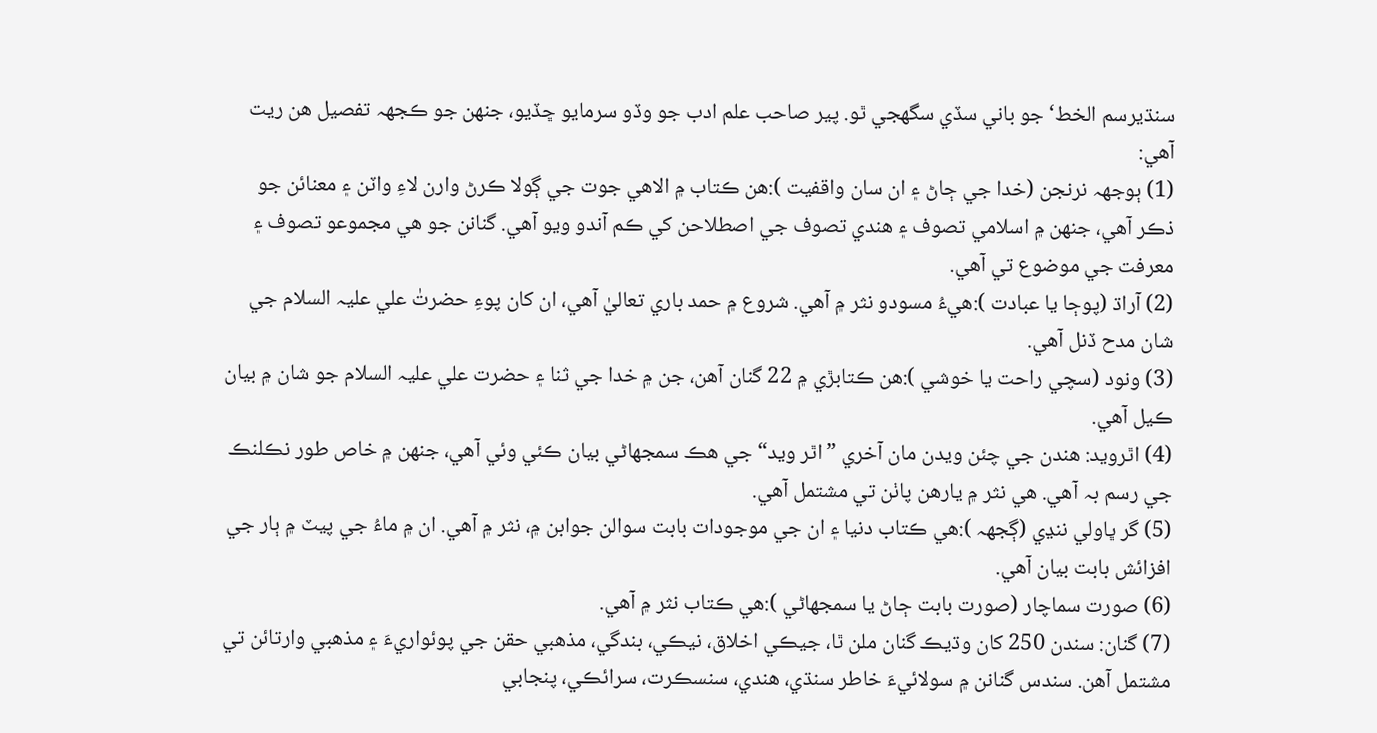سنڌيرسم الخط‘ جو باني سڏي سگهجي ٿو. پير صاحب علم ادب جو وڏو سرمايو ڇڏيو، جنهن جو ڪجهہ تفصيل هن ريت آهي:
(1) ٻوجهہ نرنجن (خدا جي ڄاڻ ۽ ان سان واقفيت ):هن ڪتاب ۾ الاهي جوت جي ڳولا ڪرڻ وارن لاءِ واٽن ۽ معنائن جو ذڪر آهي، جنهن ۾ اسلامي تصوف ۽ هندي تصوف جي اصطلاحن کي ڪم آندو ويو آهي. گنانن جو هي مجموعو تصوف ۽ معرفت جي موضوع تي آهي.
(2) آراڌ (پوڄا يا عبادت ):هيءُ مسودو نثر ۾ آهي. شروع ۾ حمد باري تعاليٰ آهي، ان کان پوءِ حضرتٰ علي عليہ السلام جي شان مدح ڏنل آهي.
(3) ونود (سچي راحت يا خوشي ):هن ڪتابڙي ۾ 22 گنان آهن، جن ۾ خدا جي ثنا ۽ حضرت علي عليہ السلام جو شان ۾ بيان ڪيل آهي.
(4) اٿرويد: هندن جي چئن ويدن مان آخري ”اٿر ويد“ جي هڪ سمجهاڻي بيان ڪئي وئي آهي، جنهن ۾ خاص طور نڪلنڪ جي رسم بہ آهي. هي نثر ۾ يارهن پاٺن تي مشتمل آهي.
(5) گر ڀاولي ننڍي (ڳجهہ ):هي ڪتاب دنيا ۽ ان جي موجودات بابت سوالن جوابن ۾، نثر ۾ آهي. ان ۾ ماءُ جي پيٽ ۾ ٻار جي افزائش بابت بيان آهي.
(6) صورت سماچار (صورت بابت ڄاڻ يا سمجهاڻي ):هي ڪتاب نثر ۾ آهي.
(7) گنان: سندن 250 کان وڌيڪ گنان ملن ٿا، جيڪي اخلاق، نيڪي، بندگي، مذهبي حقن جي پوئواريءَ ۽ مذهبي وارتائن تي مشتمل آهن. سندس گنانن ۾ سولائيءَ خاطر سنڌي، هندي، سنسڪرت، سرائڪي، پنجابي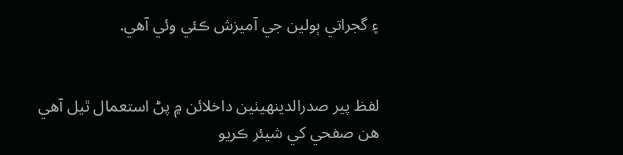۽ گجراتي ٻولين جي آميزش ڪئي وئي آهي.


لفظ پير صدرالدينھيٺين داخلائن ۾ پڻ استعمال ٿيل آھي
هن صفحي کي شيئر ڪريو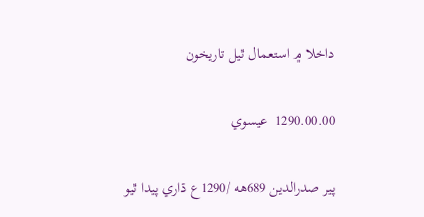داخلا ۾ استعمال ٿيل تاريخون

1290.00.00  عيسوي

پير صدرالدين 689هه /1290ع ڌاري پيدا ٿيو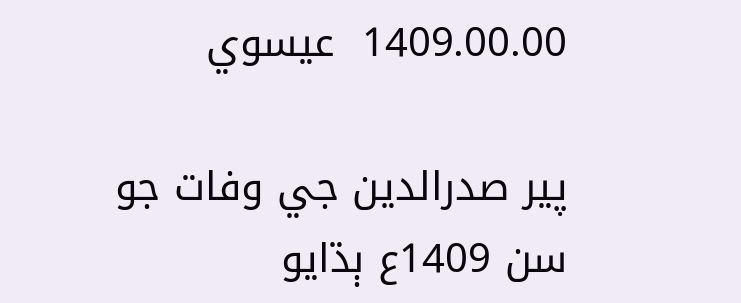1409.00.00  عيسوي

پير صدرالدين جي وفات جو سن 1409ع ٻڌايو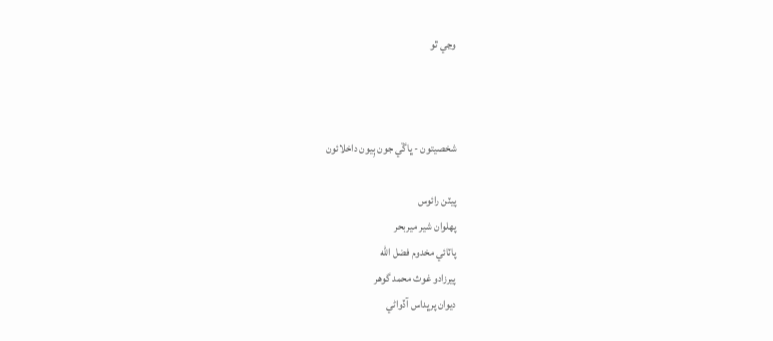وڃي ٿو



شخصيتون - ڀاڱي جون ٻِيون داخلائون

پيٽن رائوس
پهلوان شير ميربحر
پاٽائي مخدوم فضل الله
پيرزادو غوث محمد گوهر
ديوان پرڀداس آڏواڻي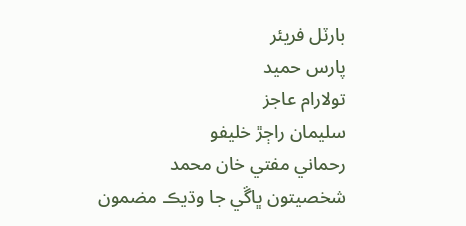بارٽل فريئر
پارس حميد
تولارام عاجز
سليمان راڄڙ خليفو
رحماني مفتي خان محمد
شخصيتون ڀاڱي جا وڌيڪ مضمون